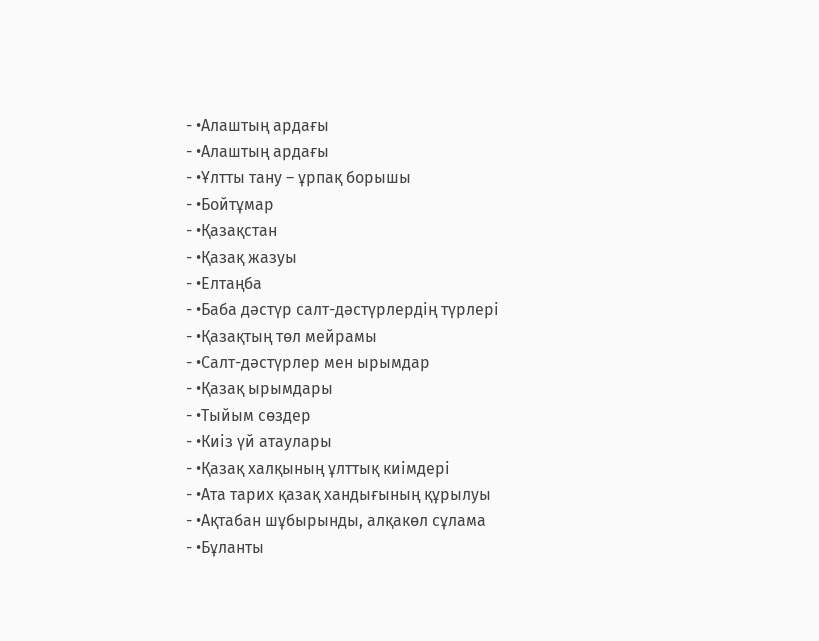- •Алаштың ардағы
- •Алаштың ардағы
- •Ұлтты тану – ұрпақ борышы
- •Бойтұмар
- •Қазақстан
- •Қазақ жазуы
- •Елтаңба
- •Баба дәстүр салт-дәстүрлердің түрлері
- •Қазақтың төл мейрамы
- •Салт-дәстүрлер мен ырымдар
- •Қазақ ырымдары
- •Тыйым сөздер
- •Киіз үй атаулары
- •Қазақ халқының ұлттық киімдері
- •Ата тарих қазақ хандығының құрылуы
- •Ақтабан шұбырынды, алқакөл сұлама
- •Бұланты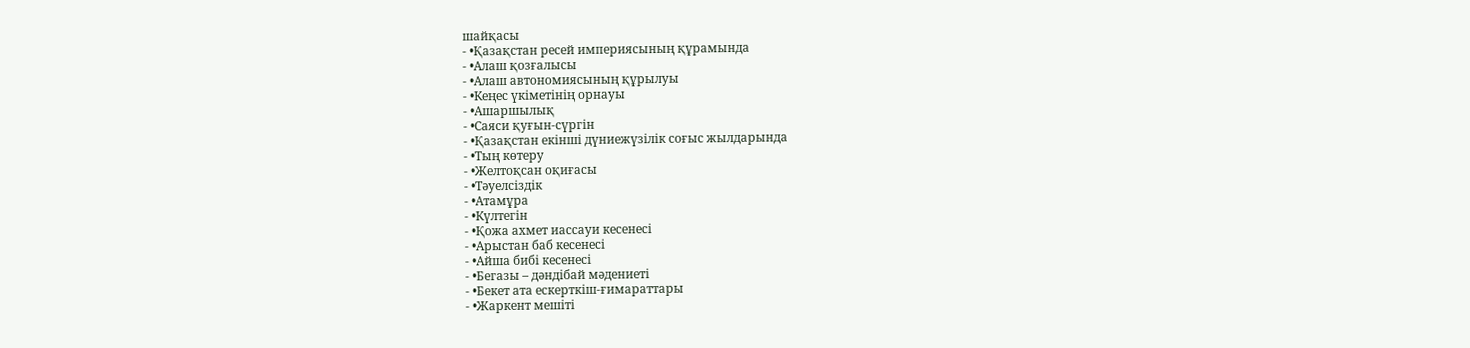шайқасы
- •Қазақстан ресей империясының құрамында
- •Алаш қозғалысы
- •Алаш автономиясының құрылуы
- •Кеңес үкіметінің орнауы
- •Ашаршылық
- •Саяси қуғын-сүргін
- •Қазақстан екінші дүниежүзілік соғыс жылдарында
- •Тың көтеру
- •Желтоқсан оқиғасы
- •Тәуелсіздік
- •Атамұра
- •Күлтегін
- •Қожа ахмет иассауи кесенесі
- •Арыстан баб кесенесі
- •Айша бибі кесенесі
- •Бегазы – дәндібай мәдениеті
- •Бекет ата ескерткіш‐ғимараттары
- •Жаркент мешіті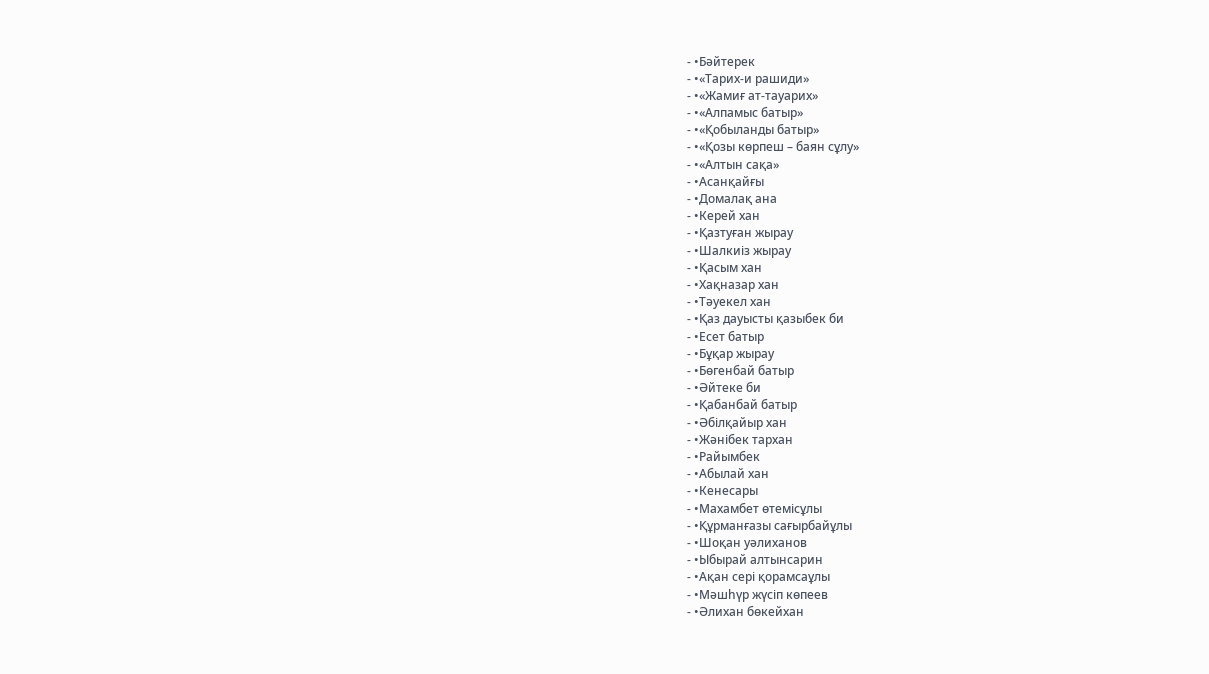- •Бәйтерек
- •«Тарих-и рашиди»
- •«Жамиғ ат-тауарих»
- •«Алпамыс батыр»
- •«Қобыланды батыр»
- •«Қозы көрпеш – баян сұлу»
- •«Алтын сақа»
- •Асанқайғы
- •Домалақ ана
- •Керей хан
- •Қазтуған жырау
- •Шалкиіз жырау
- •Қасым хан
- •Хақназар хан
- •Тәуекел хан
- •Қаз дауысты қазыбек би
- •Есет батыр
- •Бұқар жырау
- •Бөгенбай батыр
- •Әйтеке би
- •Қабанбай батыр
- •Әбілқайыр хан
- •Жәнібек тархан
- •Райымбек
- •Абылай хан
- •Кенесары
- •Махамбет өтемісұлы
- •Құрманғазы сағырбайұлы
- •Шоқан уәлиханов
- •Ыбырай алтынсарин
- •Ақан сері қорамсаұлы
- •Мәшһүр жүсіп көпеев
- •Әлихан бөкейхан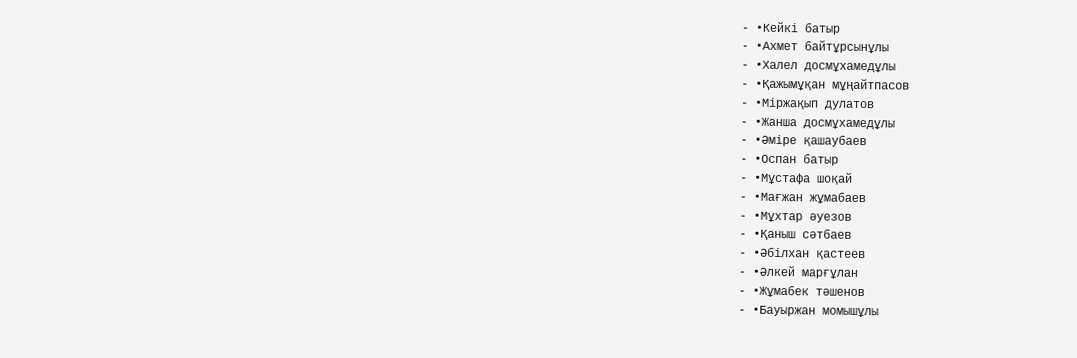- •Кейкі батыр
- •Ахмет байтұрсынұлы
- •Халел досмұхамедұлы
- •Қажымұқан мұңайтпасов
- •Міржақып дулатов
- •Жанша досмұхамедұлы
- •Әміре қашаубаев
- •Оспан батыр
- •Мұстафа шоқай
- •Мағжан жұмабаев
- •Мұхтар әуезов
- •Қаныш сәтбаев
- •Әбілхан қастеев
- •Әлкей марғұлан
- •Жұмабек тәшенов
- •Бауыржан момышұлы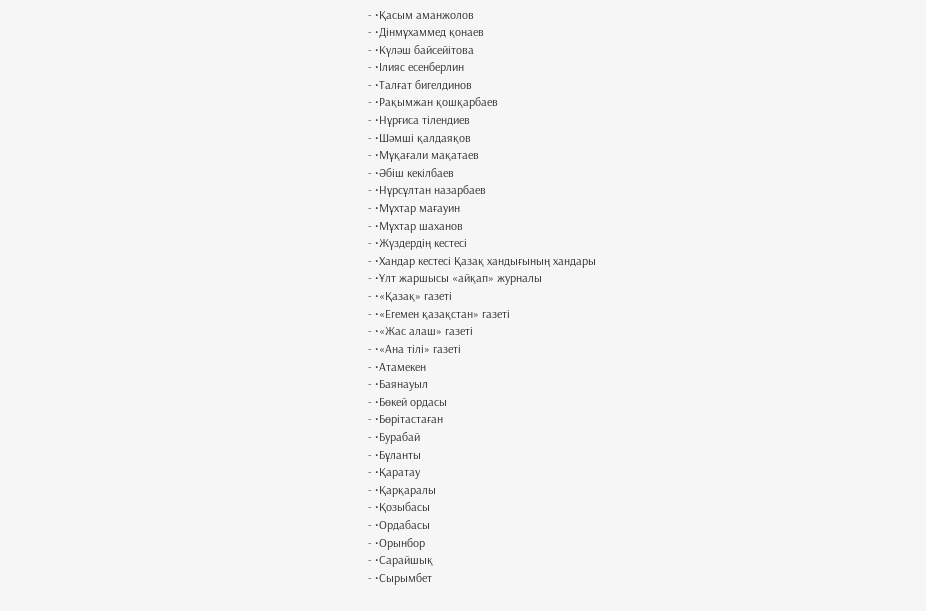- •Қасым аманжолов
- •Дінмұхаммед қонаев
- •Күләш байсейітова
- •Ілияс есенберлин
- •Талғат бигелдинов
- •Рақымжан қошқарбаев
- •Нұрғиса тілендиев
- •Шәмші қалдаяқов
- •Мұқағали мақатаев
- •Әбіш кекілбаев
- •Нұрсұлтан назарбаев
- •Мұхтар мағауин
- •Мұхтар шаханов
- •Жүздердің кестесі
- •Хандар кестесі Қазақ хандығының хандары
- •Ұлт жаршысы «айқап» журналы
- •«Қазақ» газеті
- •«Егемен қазақстан» газеті
- •«Жас алаш» газеті
- •«Ана тілі» газеті
- •Атамекен
- •Баянауыл
- •Бөкей ордасы
- •Бөрітастаған
- •Бурабай
- •Бұланты
- •Қаратау
- •Қарқаралы
- •Қозыбасы
- •Ордабасы
- •Орынбор
- •Сарайшық
- •Сырымбет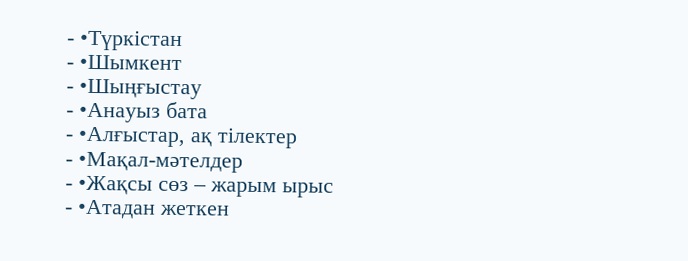- •Түркістан
- •Шымкент
- •Шыңғыстау
- •Анауыз бата
- •Алғыстар, ақ тілектер
- •Мақал-мәтелдер
- •Жақсы сөз – жарым ырыс
- •Атадан жеткен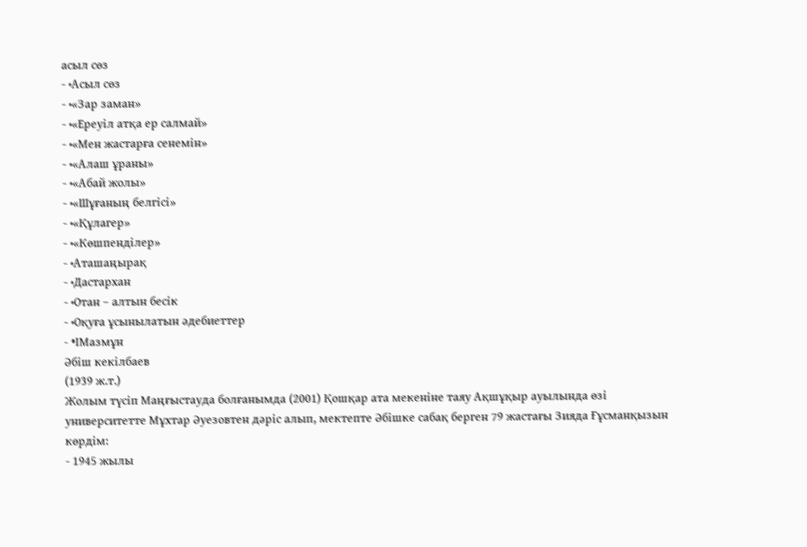асыл сөз
- •Асыл сөз
- •«Зар заман»
- •«Ереуіл атқа ер салмай»
- •«Мен жастарға сенемін»
- •«Алаш ұраны»
- •«Абай жолы»
- •«Шұғаның белгісі»
- •«Құлагер»
- •«Көшпенділер»
- •Аташаңырақ
- •Дастархан
- •Отан – алтын бесік
- •Оқуға ұсынылатын әдебиеттер
- •IМазмұн
Әбіш кекілбаев
(1939 ж.т.)
Жолым түсіп Маңғыстауда болғанымда (2001) Қошқар ата мекеніне таяу Ақшұқыр ауылында өзі университетте Мұхтар Әуезовтен дәріс алып, мектепте Әбішке сабақ берген 79 жастағы Зияда Ғұсманқызын көрдім:
- 1945 жылы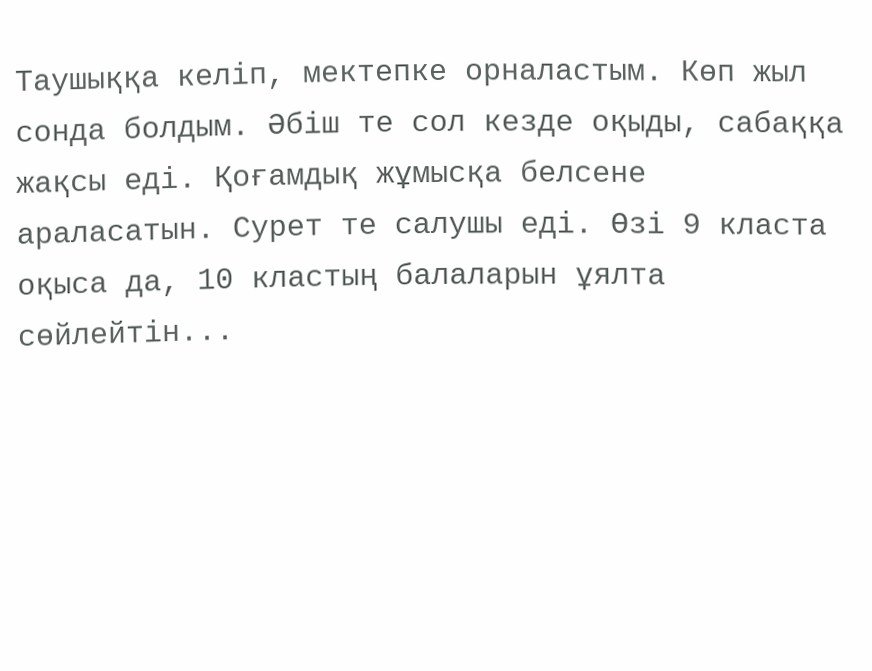Таушыққа келіп, мектепке орналастым. Көп жыл сонда болдым. Әбіш те сол кезде оқыды, сабаққа жақсы еді. Қоғамдық жұмысқа белсене араласатын. Сурет те салушы еді. Өзі 9 класта оқыса да, 10 кластың балаларын ұялта сөйлейтін...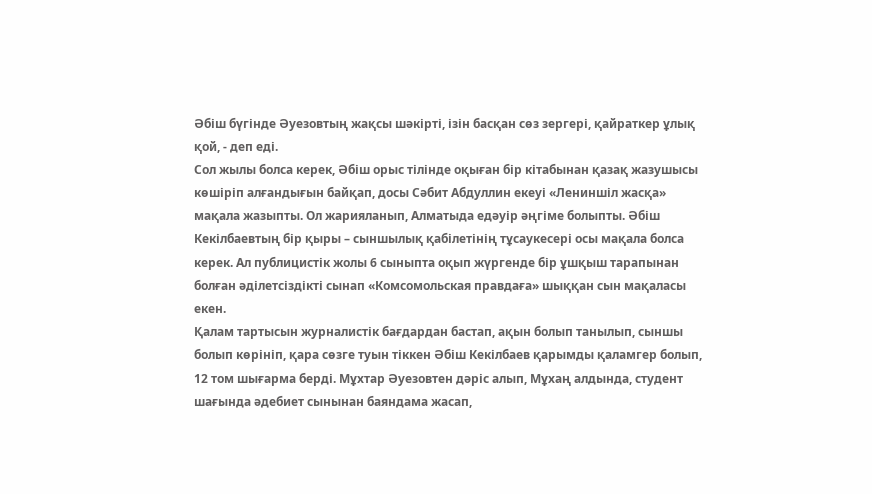Әбіш бүгінде Әуезовтың жақсы шәкірті, ізін басқан сөз зергері, қайраткер ұлық қой, - деп еді.
Сол жылы болса керек, Әбіш орыс тілінде оқыған бір кітабынан қазақ жазушысы көшіріп алғандығын байқап, досы Сәбит Абдуллин екеуі «Лениншіл жасқа» мақала жазыпты. Ол жарияланып, Алматыда едәуір әңгіме болыпты. Әбіш Кекілбаевтың бір қыры – сыншылық қабілетінің тұсаукесері осы мақала болса керек. Ал публицистік жолы 6 сыныпта оқып жүргенде бір ұшқыш тарапынан болған әділетсіздікті сынап «Комсомольская правдаға» шыққан сын мақаласы екен.
Қалам тартысын журналистік бағдардан бастап, ақын болып танылып, сыншы болып көрініп, қара сөзге туын тіккен Әбіш Кекілбаев қарымды қаламгер болып, 12 том шығарма берді. Мұхтар Әуезовтен дәріс алып, Мұхаң алдында, студент шағында әдебиет сынынан баяндама жасап,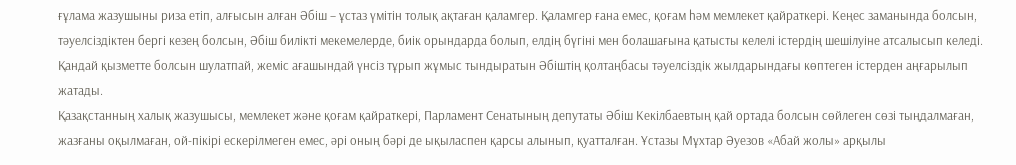ғұлама жазушыны риза етіп, алғысын алған Әбіш – ұстаз үмітін толық ақтаған қаламгер. Қаламгер ғана емес, қоғам һәм мемлекет қайраткері. Кеңес заманында болсын, тәуелсіздіктен бергі кезең болсын, Әбіш билікті мекемелерде, биік орындарда болып, елдің бүгіні мен болашағына қатысты келелі істердің шешілуіне атсалысып келеді. Қандай қызметте болсын шулатпай, жеміс ағашындай үнсіз тұрып жұмыс тындыратын Әбіштің қолтаңбасы тәуелсіздік жылдарындағы көптеген істерден аңғарылып жатады.
Қазақстанның халық жазушысы, мемлекет және қоғам қайраткері, Парламент Сенатының депутаты Әбіш Кекілбаевтың қай ортада болсын сөйлеген сөзі тыңдалмаған, жазғаны оқылмаған, ой-пікірі ескерілмеген емес, әрі оның бәрі де ықыласпен қарсы алынып, қуатталған. Ұстазы Мұхтар Әуезов «Абай жолы» арқылы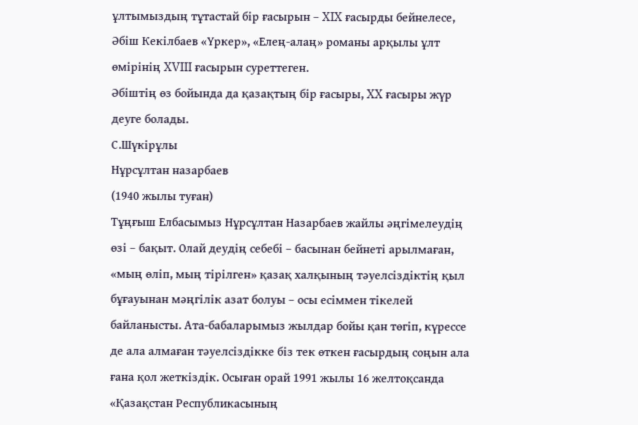ұлтымыздың тұтастай бір ғасырын – XIX ғасырды бейнелесе, Әбіш Кекілбаев «Үркер», «Елең-алаң» романы арқылы ұлт өмірінің XVIII ғасырын суреттеген.
Әбіштің өз бойында да қазақтың бір ғасыры, XX ғасыры жүр деуге болады.
С.Шүкірұлы
Нұрсұлтан назарбаев
(1940 жылы туған)
Тұңғыш Елбасымыз Нұрсұлтан Назарбаев жайлы әңгімелеудің өзі – бақыт. Олай деудің себебі – басынан бейнеті арылмаған, «мың өліп, мың тірілген» қазақ халқының тәуелсіздіктің қыл бұғауынан мәңгілік азат болуы – осы есіммен тікелей байланысты. Ата-бабаларымыз жылдар бойы қан төгіп, күрессе де ала алмаған тәуелсіздікке біз тек өткен ғасырдың соңын ала ғана қол жеткіздік. Осыған орай 1991 жылы 16 желтоқсанда «Қазақстан Республикасының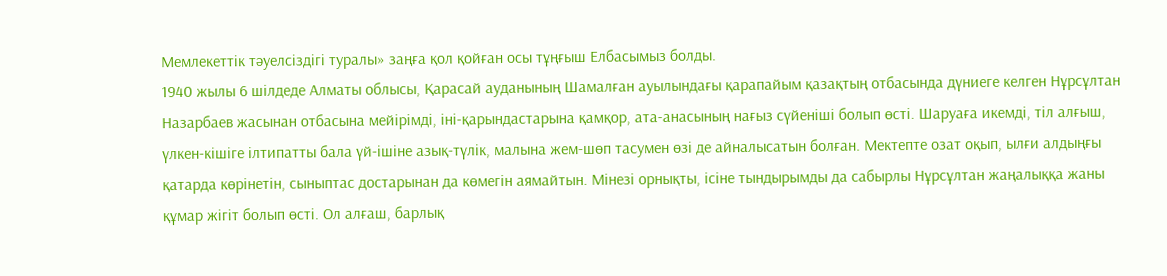Мемлекеттік тәуелсіздігі туралы» заңға қол қойған осы тұңғыш Елбасымыз болды.
1940 жылы 6 шілдеде Алматы облысы, Қарасай ауданының Шамалған ауылындағы қарапайым қазақтың отбасында дүниеге келген Нұрсұлтан Назарбаев жасынан отбасына мейірімді, іні-қарындастарына қамқор, ата-анасының нағыз сүйеніші болып өсті. Шаруаға икемді, тіл алғыш, үлкен-кішіге ілтипатты бала үй-ішіне азық-түлік, малына жем-шөп тасумен өзі де айналысатын болған. Мектепте озат оқып, ылғи алдыңғы қатарда көрінетін, сыныптас достарынан да көмегін аямайтын. Мінезі орнықты, ісіне тындырымды да сабырлы Нұрсұлтан жаңалыққа жаны құмар жігіт болып өсті. Ол алғаш, барлық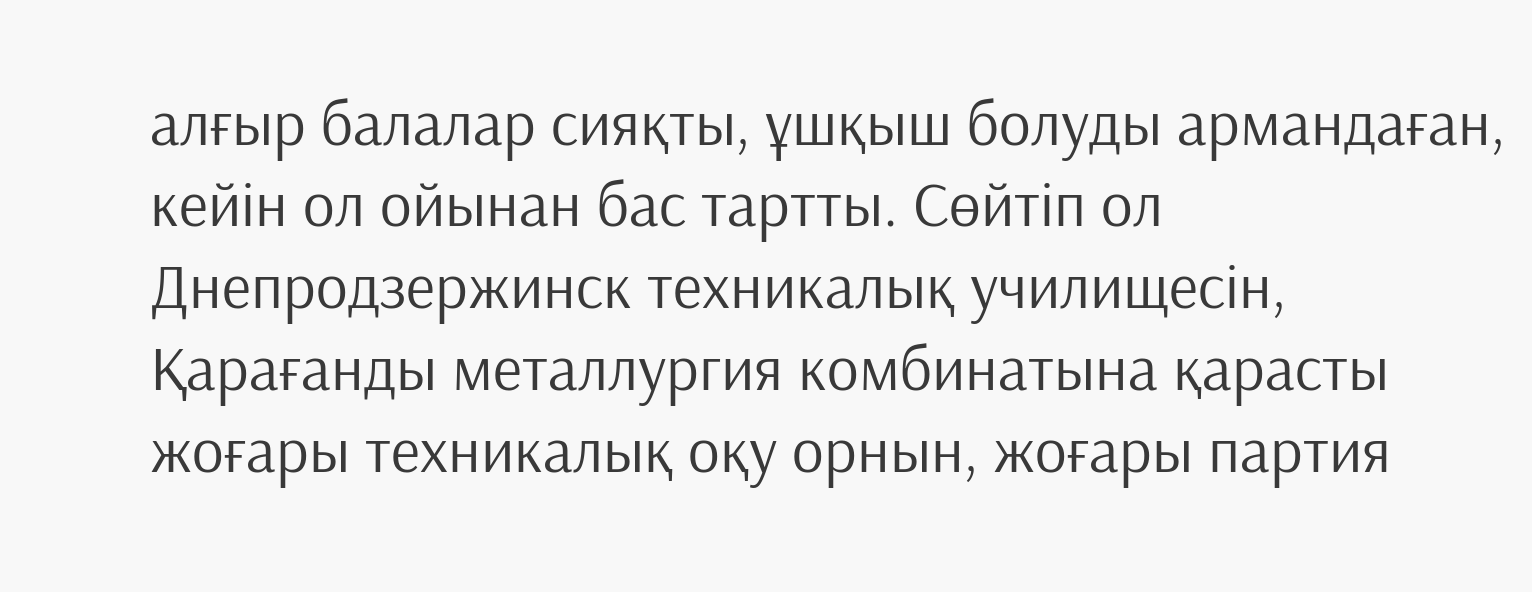алғыр балалар сияқты, ұшқыш болуды армандаған, кейін ол ойынан бас тартты. Сөйтіп ол Днепродзержинск техникалық училищесін, Қарағанды металлургия комбинатына қарасты жоғары техникалық оқу орнын, жоғары партия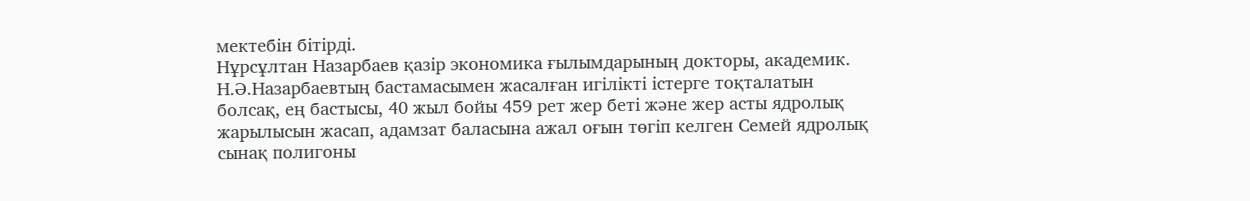мектебін бітірді.
Нұрсұлтан Назарбаев қазір экономика ғылымдарының докторы, академик. Н.Ә.Назарбаевтың бастамасымен жасалған игілікті істерге тоқталатын болсақ, ең бастысы, 40 жыл бойы 459 рет жер беті және жер асты ядролық жарылысын жасап, адамзат баласына ажал оғын төгіп келген Семей ядролық сынақ полигоны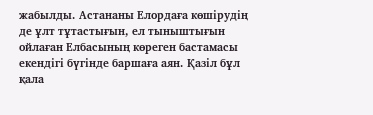жабылды. Астананы Елордаға көшірудің де ұлт тұтастығын, ел тыныштығын ойлаған Елбасының көреген бастамасы екендігі бүгінде баршаға аян. Қазіл бұл қала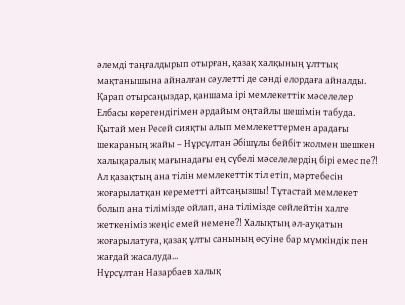әлемді таңғалдырып отырған, қазақ халқының ұлттық мақтанышына айналған сәулетті де сәнді елордаға айналды.
Қарап отырсаңыздар, қаншама ірі мемлекеттік мәселелер Елбасы көрегендігімен әрдайым оңтайлы шешімін табуда. Қытай мен Ресей сияқты алып мемлекеттермен арадағы шекараның жайы – Нұрсұлтан Әбішұлы бейбіт жолмен шешкен халықаралық мағынадағы ең сүбелі мәселелердің бірі емес пе?! Ал қазақтың ана тілін мемлекеттік тіл етіп, мәртебесін жоғарылатқан кереметті айтсаңызшы! Тұтастай мемлекет болып ана тілімізде ойлап, ана тілімізде сөйлейтін халге жеткеніміз жеңіс емей немене?! Халықтың әл-ауқатын жоғарылатуға, қазақ ұлты санының өсуіне бар мүмкіндік пен жағдай жасалуда...
Нұрсұлтан Назарбаев халық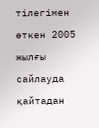тілегімен өткен 2005 жылғы сайлауда қайтадан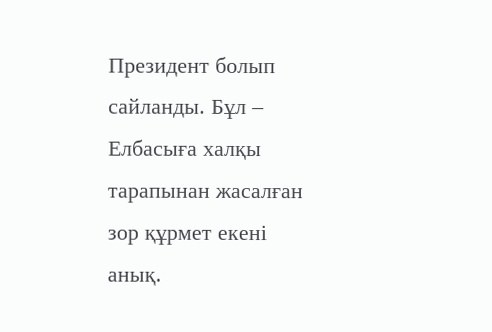Президент болып сайланды. Бұл – Елбасыға халқы тарапынан жасалған зор құрмет екені анық.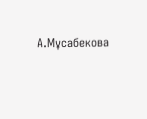А.Мұсабекова